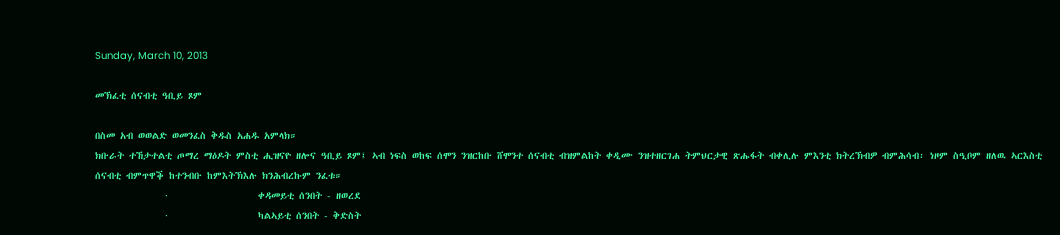Sunday, March 10, 2013

መኽፈቲ ሰናብቲ ዓቢይ ጾም

በስመ አብ ወወልድ ወመንፈስ ቅዱስ አሐዱ አምላክ።
ክቡራት ተኸታተልቲ ጦማረ ማዕዶት ምስቲ ሒዝናዮ ዘሎና ዓቢይ ጾም፤ ኣብ ነፍስ ወከፍ ሰሞን ንዝርከቡ ሸሞንተ ሰናብቲ ብዝምልከት ቀዲሙ ንዝተዘርገሐ ትምህርታዊ ጽሑፋት ብቀሊሉ ምእንቲ ክትረኽብዎ ብምሕሳብ፡ ነዞም ስዒቦም ዘለዉ ኣርእስቲ ሰናብቲ ብምጥዋቕ ከተንብቡ ከምእትኽእሉ ክንሕብረኩም ንፈቱ።
              ·                  ቀዳመይቲ ሰንበት - ዘወረደ
              ·                  ካልኣይቲ ሰንበት - ቅድስት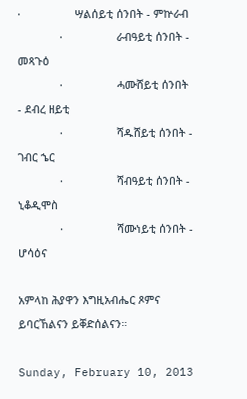·                  ሣልሰይቲ ሰንበት - ምኵራብ
              ·                  ራብዓይቲ ሰንበት - መጻጉዕ
              ·                  ሓሙሸይቲ ሰንበት - ደብረ ዘይቲ
              ·                  ሻዱሸይቲ ሰንበት - ገብር ኄር
              ·                  ሻብዓይቲ ሰንበት - ኒቆዲሞስ
              ·                  ሻሙነይቲ ሰንበት - ሆሳዕና

አምላከ ሕያዋን እግዚአብሔር ጾምና ይባርኸልናን ይቐድሰልናን።

Sunday, February 10, 2013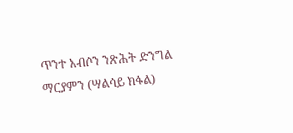ጥንተ አብሶን ንጽሕት ድንግል ማርያምን (ሣልሳይ ክፋል)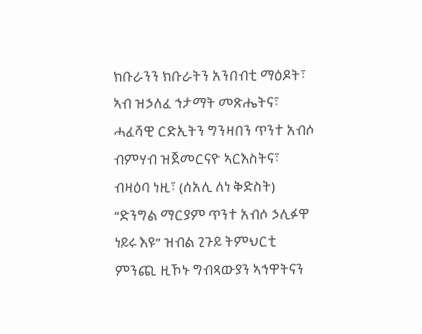ክቡራንን ክቡራትን አንበብቲ ማዕዶት፣ ኣብ ዝኃለፈ ኅታማት መጽሔትና፣ ሓፈሻዊ ርድኢትን ግንዛበን ጥንተ አብሶ ብምሃብ ዝጀመርናዮ ኣርእስትና፣ ብዛዕባ ነዚ፣ (ሰአሊ ለነ ቅድስት) “ድንግል ማርያም ጥንተ አብሶ ኃሊፉዋ ነይሩ እዩ” ዝብል ጊጉይ ትምህርቲ ምንጪ ዚኾኑ ግብጻውያን ኣኅዋትናን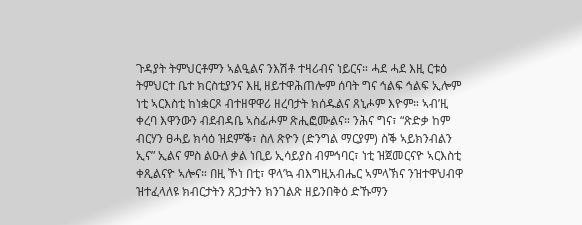ጉዳያት ትምህርቶምን ኣልዒልና ንእሽቶ ተዛሪብና ነይርና። ሓደ ሓደ እዚ ርቱዕ ትምህርተ ቤተ ክርስቲያንና እዚ ዘይተዋሕጠሎም ሰባት ግና ኅልፍ ኅልፍ ኢሎም ነቲ ኣርእስቲ ከነቋርጾ ብተዘዋዋሪ ዘረባታት ክሰዱልና ጸኒሖም እዮም። ኣብ’ዚ ቀረባ እዋንውን ብደብዳቤ ኣስፊሖም ጽሒፎሙልና። ንሕና ግና፣ “ጽድቃ ከም ብርሃን ፀሓይ ክሳዕ ዝደምቕ፣ ስለ ጽዮን (ድንግል ማርያም) ስቕ ኣይክንብልን ኢና” ኢልና ምስ ልዑለ ቃል ነቢይ ኢሳይያስ ብምኅባር፣ ነቲ ዝጀመርናዮ ኣርእስቲ ቀጺልናዮ ኣሎና። በዚ ኾነ በቲ፣ ዋላ’ኳ ብእግዚአብሔር ኣምላኽና ንዝተዋህብዋ ዝተፈላለዩ ክብርታትን ጸጋታትን ክንገልጽ ዘይንበቅዕ ድኹማን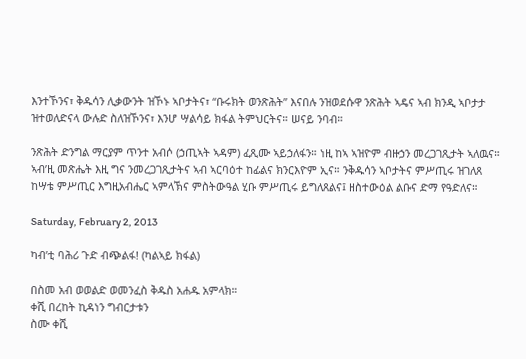እንተኾንና፣ ቅዱሳን ሊቃውንት ዝኾኑ ኣቦታትና፣ “ቡሩክት ወንጽሕት” እናበሉ ንዝወደሱዋ ንጽሕት ኣዴና ኣብ ክንዲ ኣቦታታ ዝተወለድናላ ውሉድ ስለዝኾንና፣ እንሆ ሣልሳይ ክፋል ትምህርትና። ሠናይ ንባብ።

ንጽሕት ድንግል ማርያም ጥንተ አብሶ (ኃጢኣት ኣዳም) ፈጺሙ ኣይኃለፋን። ነዚ ከኣ ኣዝዮም ብዙኃን መረጋገጺታት ኣለዉና። ኣብ’ዚ መጽሔት እዚ ግና ንመረጋገጺታትና ኣብ ኣርባዕተ ከፊልና ክንርእዮም ኢና። ንቅዱሳን ኣቦታትና ምሥጢሩ ዝገለጸ ከሣቴ ምሥጢር እግዚአብሔር ኣምላኽና ምስትውዓል ሂቡ ምሥጢሩ ይግለጸልና፤ ዘስተውዕል ልቡና ድማ የዓድለና።

Saturday, February 2, 2013

ካብ’ቲ ባሕሪ ጉድ ብጭልፋ! (ካልኣይ ክፋል)

በስመ አብ ወወልድ ወመንፈስ ቅዱስ አሐዱ አምላክ።
ቀሺ በረከት ኪዳነን ግብርታቱን
ስሙ ቀሺ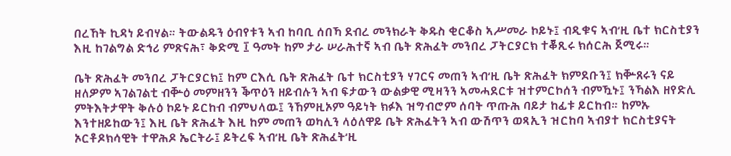በረኸት ኪዳነ ይብሃል። ትውልዱን ዕብየቱን ኣብ ከባቢ ሰበኻ ደብረ መንክራት ቅዱስ ቂርቆስ ኣሥመራ ኮይኑ፤ ብዲቁና ኣብ’ዚ ቤተ ክርስቲያን እዚ ከገልግል ድኅሪ ምጽናሕ፣ ቅድሚ ፲ ዓመት ከም ታራ ሠራሕተኛ ኣብ ቤት ጽሕፈት መንበረ ፓትርያርክ ተቖጺሩ ክሰርሕ ጀሚሩ።

ቤት ጽሕፈት መንበረ ፓትርያርክ፤ ከም ርእሲ ቤት ጽሕፈት ቤተ ክርስቲያን ሃገርና መጠን ኣብ’ዚ ቤት ጽሕፈት ክምደቡን፤ ክቝጸሩን ናይ ዘለዎም ኣገልገልቲ ብቝዕ መምዘንን ቕጥዕን ዘይብሉን ኣብ ፍታውን ውልቃዊ ሚዛንን ኣመሓደርቱ ዝተምርኮሰን ብምዃኑ፤ ንኻልእ ዘየድሊ ምትእትታዋት ቅሉዕ ኮይኑ ይርከብ ብምህላዉ፤ ንኸምዚኦም ዓይነት ክፉእ ዝግብሮም ሰባት ጥጡሕ ባይታ ከፊቱ ይርከብ። ከምኡ እንተዘይከውን፤ እዚ ቤት ጽሕፈት እዚ ከም መጠን ወካሊን ላዕለዋይ ቤት ጽሕፈትን ኣብ ውሽጥን ወጻኢን ዝርከባ ኣብያተ ክርስቲያናት ኦርቶዶክሳዊት ተዋሕዶ ኤርትራ፤ ይትረፍ ኣብ’ዚ ቤት ጽሕፈት’ዚ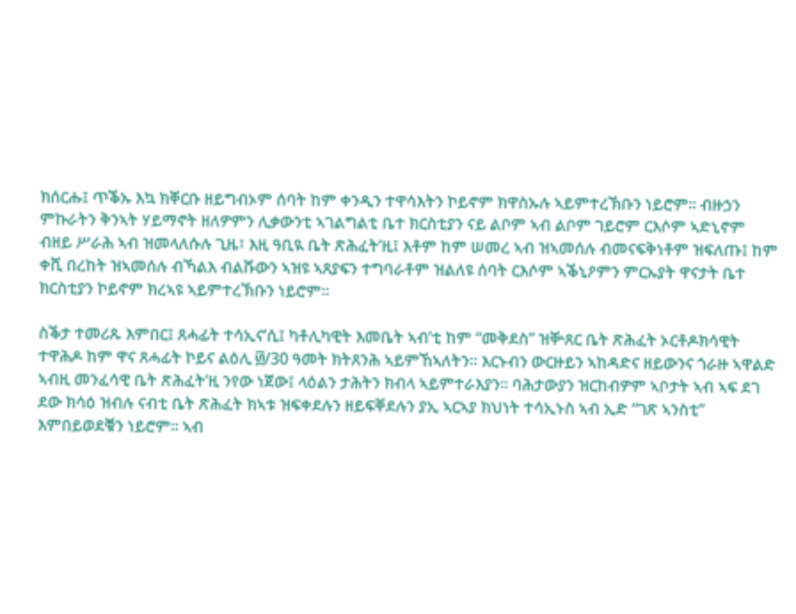ክሰርሑ፤ ጥቕኡ እኳ ክቐርቡ ዘይግብኦም ሰባት ከም ቀንዲን ተዋሳእትን ኮይኖም ክዋስኡሉ ኣይምተረኽቡን ነይሮም። ብዙኃን ምኩራትን ቅንኣት ሃይማኖት ዘለዎምን ሊቃውንቲ ኣገልግልቲ ቤተ ክርስቲያን ናይ ልቦም ኣብ ልቦም ገይሮም ርእሶም ኣድኒኖም ብዘይ ሥራሕ ኣብ ዝመላለሱሉ ጊዜ፣ እዚ ዓቢዪ ቤት ጽሕፈት’ዚ፤ እቶም ከም ሠመረ ኣብ ዝኣመሰሉ ብመናፍቅነቶም ዝፍለጡ፤ ከም ቀሺ በረከት ዝኣመሰሉ ብኻልእ ብልሹውን ኣዝዩ ኣጸያፍን ተግባራቶም ዝልለዩ ሰባት ርእሶም ኣቕኒዖምን ምርኡያት ዋናታት ቤተ ክርስቲያን ኮይኖም ክረኣዩ ኣይምተረኽቡን ነይሮም።

ስቕታ ተመሪጹ እምበር፤ ጸሓፊት ተሳኢና’ሲ፤ ካቶሊካዊት እመቤት ኣብ’ቲ ከም “መቅደስ” ዝቝጸር ቤት ጽሕፈት ኦርቶዶክሳዊት ተዋሕዶ ከም ዋና ጸሓፊት ኮይና ልዕሊ ፴/30 ዓመት ክትጸንሕ ኣይምኸኣለትን። እርኑብን ውርዙይን ኣከዳድና ዘይውንና ጎራዙ ኣዋልድ ኣብዚ መንፈሳዊ ቤት ጽሕፈት’ዚ ንየው ነጀው፤ ላዕልን ታሕትን ክብላ ኣይምተራእያን። ባሕታውያን ዝርከብዎም ኣቦታት ኣብ ኣፍ ደገ ደው ክሳዕ ዝብሉ ናብቲ ቤት ጽሕፈት ክኣቱ ዝፍቀደሉን ዘይፍቐደሉን ያኢ ኣርኣያ ክህነት ተሳኢኑስ ኣብ ኢድ “ገጽ ኣንስቲ” እምበይወደቑን ነይሮም። ኣብ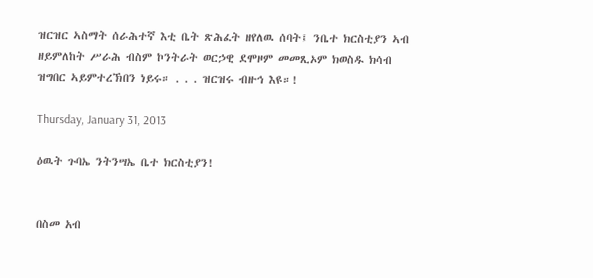ዝርዝር ኣስማት ሰራሕተኛ እቲ ቤት ጽሕፈት ዘየለዉ ሰባት፤ ንቤተ ክርስቲያን ኣብ ዘይምለከት ሥራሕ ብስም ኮንትራት ወርኃዊ ደሞዞም መመጺኦም ክወስዱ ክሳብ ዝግበር ኣይምተረኽበን ነይሩ። . . . ዝርዝሩ ብዙኅ እዩ።!

Thursday, January 31, 2013

ዕዉት ጉባኤ ንትንሣኤ ቤተ ክርስቲያን!


በስመ አብ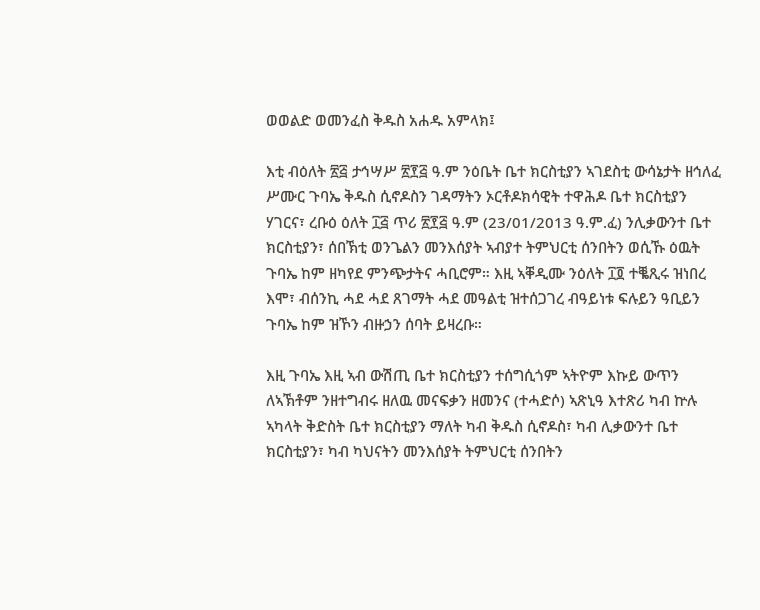ወወልድ ወመንፈስ ቅዱስ አሐዱ አምላክ፤

እቲ ብዕለት ፳፭ ታኅሣሥ ፳፻፭ ዓ.ም ንዕቤት ቤተ ክርስቲያን ኣገደስቲ ውሳኔታት ዘኅለፈ ሥሙር ጉባኤ ቅዱስ ሲኖዶስን ገዳማትን ኦርቶዶክሳዊት ተዋሕዶ ቤተ ክርስቲያን ሃገርና፣ ረቡዕ ዕለት ፲፭ ጥሪ ፳፻፭ ዓ.ም (23/01/2013 ዓ.ም.ፈ) ንሊቃውንተ ቤተ ክርስቲያን፣ ሰበኽቲ ወንጌልን መንእሰያት ኣብያተ ትምህርቲ ሰንበትን ወሲኹ ዕዉት ጉባኤ ከም ዘካየደ ምንጭታትና ሓቢሮም። እዚ ኣቐዲሙ ንዕለት ፲፬ ተቘጺሩ ዝነበረ እሞ፣ ብሰንኪ ሓደ ሓደ ጸገማት ሓደ መዓልቲ ዝተሰጋገረ ብዓይነቱ ፍሉይን ዓቢይን ጉባኤ ከም ዝኾን ብዙኃን ሰባት ይዛረቡ።

እዚ ጉባኤ እዚ ኣብ ውሽጢ ቤተ ክርስቲያን ተሰግሲጎም ኣትዮም እኩይ ውጥን ለኣኽቶም ንዘተግብሩ ዘለዉ መናፍቃን ዘመንና (ተሓድሶ) ኣጽኒዓ እተጽሪ ካብ ኵሉ ኣካላት ቅድስት ቤተ ክርስቲያን ማለት ካብ ቅዱስ ሲኖዶስ፣ ካብ ሊቃውንተ ቤተ ክርስቲያን፣ ካብ ካህናትን መንእሰያት ትምህርቲ ሰንበትን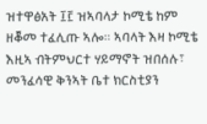ዝተዋፅአት ፲፫ ዝኣባላታ ኮሚቴ ከም ዘቖመ ተፈሊጡ ኣሎ። ኣባላት እዛ ኮሚቴ እዚኣ ብትምህርተ ሃይማኖት ዝበሰሉ፣ መንፈሳዊ ቅንኣት ቤተ ክርስቲያን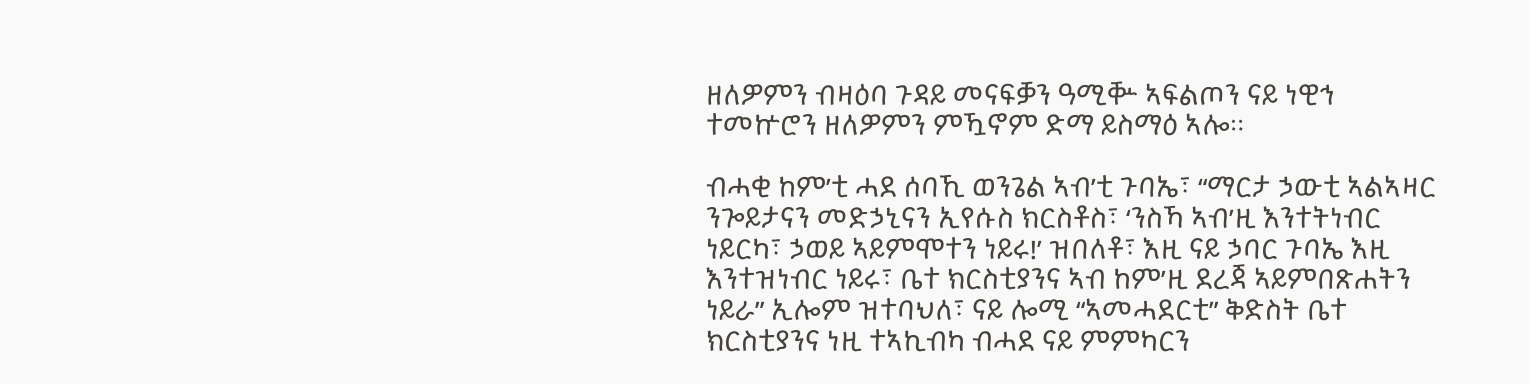ዘለዎምን ብዛዕባ ጉዳይ መናፍቓን ዓሚቝ ኣፍልጦን ናይ ነዊኅ ተመኵሮን ዘለዎምን ምዃኖም ድማ ይስማዕ ኣሎ።

ብሓቂ ከም’ቲ ሓደ ሰባኺ ወንጌል ኣብ’ቲ ጉባኤ፣ “ማርታ ኃውቲ ኣልኣዛር ንጐይታናን መድኃኒናን ኢየሱስ ክርስቶስ፣ ‘ንስኻ ኣብ’ዚ እንተትነብር ነይርካ፣ ኃወይ ኣይምሞተን ነይሩ!’ ዝበለቶ፣ እዚ ናይ ኃባር ጉባኤ እዚ እንተዝነብር ነይሩ፣ ቤተ ክርስቲያንና ኣብ ከም’ዚ ደረጃ ኣይምበጽሐትን ነይራ” ኢሎም ዝተባህለ፣ ናይ ሎሚ “ኣመሓደርቲ” ቅድስት ቤተ ክርስቲያንና ነዚ ተኣኪብካ ብሓደ ናይ ምምካርን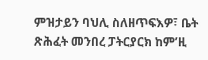ምዝታይን ባህሊ ስለዘጥፍእዎ፣ ቤት ጽሕፈት መንበረ ፓትርያርክ ከም’ዚ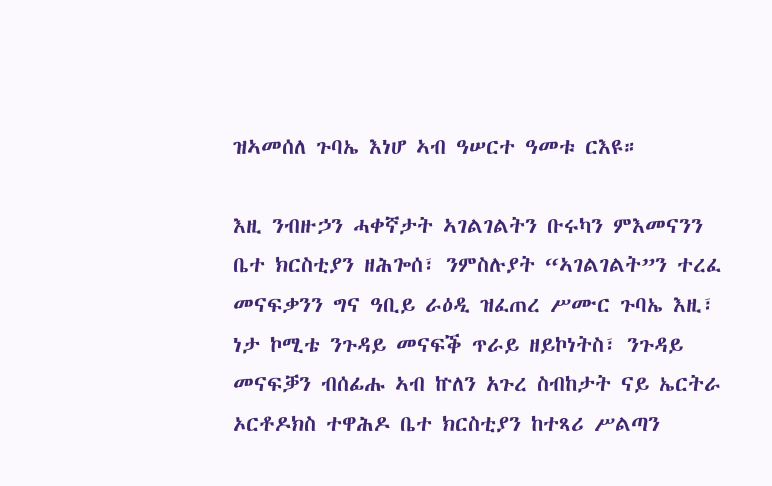ዝኣመሰለ ጉባኤ እነሆ ኣብ ዓሠርተ ዓመቱ ርእዩ።

እዚ ንብዙኃን ሓቀኛታት ኣገልገልትን ቡሩካን ምእመናንን ቤተ ክርስቲያን ዘሕጐሰ፣ ንምስሉያት “ኣገልገልት”ን ተረፈ መናፍቃንን ግና ዓቢይ ራዕዲ ዝፈጠረ ሥሙር ጉባኤ እዚ፣ ነታ ኮሚቴ ንጉዳይ መናፍቕ ጥራይ ዘይኮነትስ፣ ንጉዳይ መናፍቓን ብሰፊሑ ኣብ ኵለን አጉረ ስብከታት ናይ ኤርትራ ኦርቶዶክስ ተዋሕዶ ቤተ ክርስቲያን ከተጻሪ ሥልጣን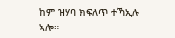ከም ዝሃባ ክፍለጥ ተኻኢሉ ኣሎ።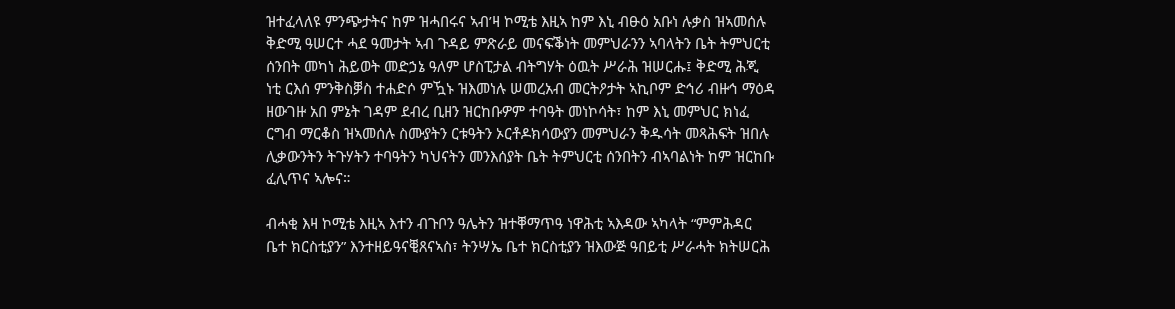ዝተፈላለዩ ምንጭታትና ከም ዝሓበሩና ኣብ’ዛ ኮሚቴ እዚኣ ከም እኒ ብፁዕ አቡነ ሉቃስ ዝኣመሰሉ ቅድሚ ዓሠርተ ሓደ ዓመታት ኣብ ጉዳይ ምጽራይ መናፍቕነት መምህራንን ኣባላትን ቤት ትምህርቲ ሰንበት መካነ ሕይወት መድኃኔ ዓለም ሆስፒታል ብትግሃት ዕዉት ሥራሕ ዝሠርሑ፤ ቅድሚ ሕጂ ነቲ ርእሰ ምንቅስቓስ ተሐድሶ ምዃኑ ዝእመነሉ ሠመረአብ መርትዖታት ኣኪቦም ድኅሪ ብዙኅ ማዕዳ ዘውገዙ አበ ምኔት ገዳም ደብረ ቢዘን ዝርከቡዎም ተባዓት መነኮሳት፣ ከም እኒ መምህር ክነፈ ርግብ ማርቆስ ዝኣመሰሉ ስሙያትን ርቱዓትን ኦርቶዶክሳውያን መምህራን ቅዱሳት መጻሕፍት ዝበሉ ሊቃውንትን ትጉሃትን ተባዓትን ካህናትን መንእሰያት ቤት ትምህርቲ ሰንበትን ብኣባልነት ከም ዝርከቡ ፈሊጥና ኣሎና።

ብሓቂ እዛ ኮሚቴ እዚኣ እተን ብጉቦን ዓሌትን ዝተቐማጥዓ ነዋሕቲ ኣእዳው ኣካላት “ምምሕዳር ቤተ ክርስቲያን” እንተዘይዓናቒጸናኣስ፣ ትንሣኤ ቤተ ክርስቲያን ዝእውጅ ዓበይቲ ሥራሓት ክትሠርሕ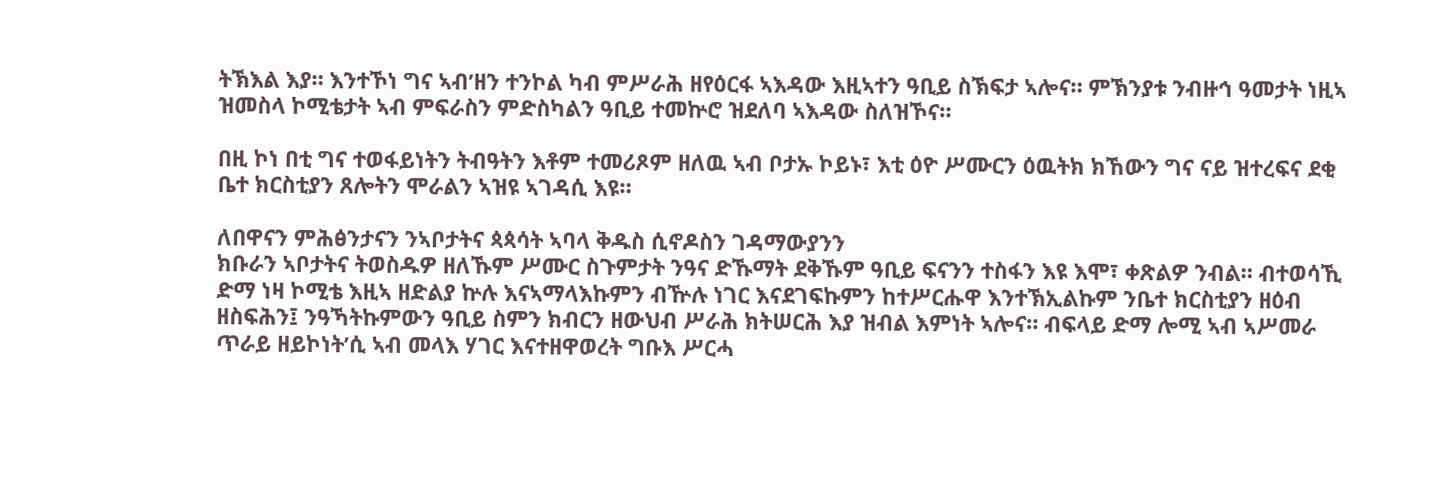ትኽእል እያ። እንተኾነ ግና ኣብ’ዘን ተንኮል ካብ ምሥራሕ ዘየዕርፋ ኣእዳው እዚኣተን ዓቢይ ስኽፍታ ኣሎና። ምኽንያቱ ንብዙኅ ዓመታት ነዚኣ ዝመስላ ኮሚቴታት ኣብ ምፍራስን ምድስካልን ዓቢይ ተመኵሮ ዝደለባ ኣእዳው ስለዝኾና።

በዚ ኮነ በቲ ግና ተወፋይነትን ትብዓትን እቶም ተመሪጾም ዘለዉ ኣብ ቦታኡ ኮይኑ፣ እቲ ዕዮ ሥሙርን ዕዉትክ ክኸውን ግና ናይ ዝተረፍና ደቂ ቤተ ክርስቲያን ጸሎትን ሞራልን ኣዝዩ ኣገዳሲ እዩ።

ለበዋናን ምሕፅንታናን ንኣቦታትና ጳጳሳት ኣባላ ቅዱስ ሲኖዶስን ገዳማውያንን
ክቡራን ኣቦታትና ትወስዱዎ ዘለኹም ሥሙር ስጉምታት ንዓና ድኹማት ደቅኹም ዓቢይ ፍናንን ተስፋን እዩ እሞ፣ ቀጽልዎ ንብል። ብተወሳኺ ድማ ነዛ ኮሚቴ እዚኣ ዘድልያ ኵሉ እናኣማላእኩምን ብዅሉ ነገር እናደገፍኩምን ከተሥርሑዋ እንተኽኢልኩም ንቤተ ክርስቲያን ዘዕብ ዘስፍሕን፤ ንዓኻትኩምውን ዓቢይ ስምን ክብርን ዘውህብ ሥራሕ ክትሠርሕ እያ ዝብል እምነት ኣሎና። ብፍላይ ድማ ሎሚ ኣብ ኣሥመራ ጥራይ ዘይኮነት’ሲ ኣብ መላእ ሃገር እናተዘዋወረት ግቡእ ሥርሓ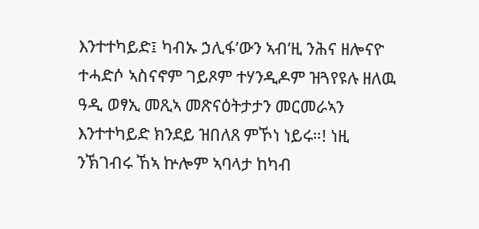እንተተካይድ፤ ካብኡ ኃሊፋ’ውን ኣብ’ዚ ንሕና ዘሎናዮ ተሓድሶ ኣስናኖም ገይጾም ተሃንዲዶም ዝጓየዩሉ ዘለዉ ዓዲ ወፃኢ መጺኣ መጽናዕትታታን መርመራኣን እንተተካይድ ክንደይ ዝበለጸ ምኾነ ነይሩ።! ነዚ ንኽገብሩ ኸኣ ኵሎም ኣባላታ ከካብ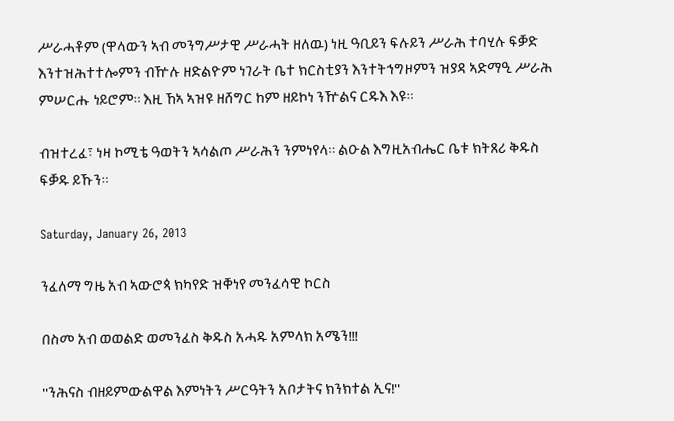ሥራሓቶም (ዋላውን ኣብ መንግሥታዊ ሥራሓት ዘለዉ) ነዚ ዓቢይን ፍሉይን ሥራሕ ተባሂሉ ፍቓድ እንተዝሕተተሎምን ብዅሉ ዘድልዮም ነገራት ቤተ ክርስቲያን እንተትኅግዞምን ዝያዳ ኣድማዒ ሥራሕ ምሠርሑ ነይሮም። እዚ ኸኣ ኣዝዩ ዘሸግር ከም ዘይኮነ ንዅልና ርዱእ እዩ።

ብዝተረፈ፣ ነዛ ኮሚቴ ዓወትን ኣሳልጦ ሥራሕን ንምነየላ። ልዑል እግዚአብሔር ቤቱ ክትጸሪ ቅዱስ ፍቓዱ ይኹን።

Saturday, January 26, 2013

ንፈለማ ግዜ አብ ኣውሮጳ ክካየድ ዝቐነየ መንፈሳዊ ኮርስ

በስመ አብ ወወልድ ወመንፈስ ቅዱስ አሓዱ አምላክ አሜን!!!

''ንሕናስ ብዘይምውልዋል እምነትን ሥርዓትን አቦታትና ክንክተል ኢና!''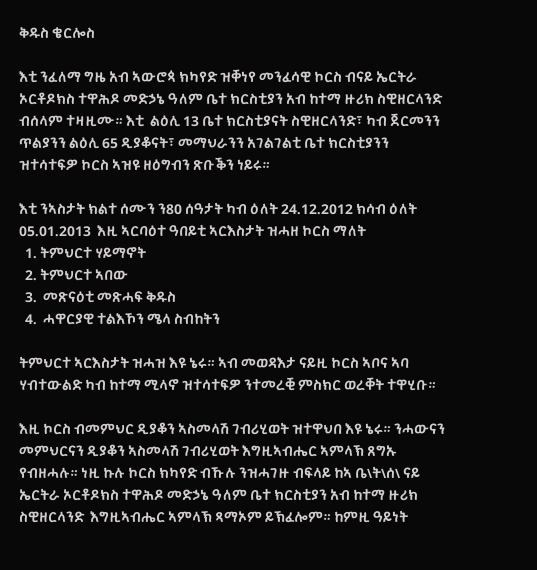ቅዱስ ቄርሎስ

እቲ ንፈለማ ግዜ አብ ኣውሮጳ ክካየድ ዝቐነየ መንፈሳዊ ኮርስ ብናይ ኤርትራ ኦርቶዶክስ ተዋሕዶ መድኃኔ ዓለም ቤተ ክርስቲያን አብ ከተማ ዙሪክ ስዊዘርላንድ ብሰላም ተዛዚሙ። እቲ  ልዕሊ 13 ቤተ ክርስቲያናት ስዊዘርላንድ፣ ካብ ጀርመንን ጥልያንን ልዕሊ 65 ዲያቆናት፣ መማህራንን አገልገልቲ ቤተ ክርስቲያንን ዝተሳተፍዎ ኮርስ ኣዝዩ ዘዕግብን ጽቡቕን ነይሩ።

እቲ ንኣስታት ክልተ ሰሙን ን80 ሰዓታት ካብ ዕለት 24.12.2012 ክሳብ ዕለት 05.01.2013  እዚ ኣርባዕተ ዓበይቲ ኣርእስታት ዝሓዘ ኮርስ ማለት
  1. ትምህርተ ሃይማኖት
  2. ትምህርተ ኣበው
  3.  መጽናዕቲ መጽሓፍ ቅዱስ
  4.  ሓዋርያዊ ተልእኾን ሜላ ስብከትን

ትምህርተ ኣርእስታት ዝሓዝ እዩ ኔሩ። ኣብ መወዳእታ ናይዚ ኮርስ ኣቦና ኣባ ሃብተውልድ ካብ ከተማ ሚላኖ ዝተሳተፍዎ ንተመረቒ ምስክር ወረቐት ተዋሂቡ።

እዚ ኮርስ ብመምህር ዲያቆን ኣስመላሽ ገብሪሂወት ዝተዋህበ እዩ ኔሩ። ንሓውናን መምህርናን ዲያቆን ኣስመላሽ ገብሪሂወት እግዚኣብሔር ኣምላኽ ጸግኡ የብዘሓሉ። ነዚ ኩሉ ኮርስ ክካየድ ብኹሉ ንዝሓገዙ ብፍላይ ከኣ ቤ\ት\ሰ\ ናይ ኤርትራ ኦርቶዶክስ ተዋሕዶ መድኃኔ ዓለም ቤተ ክርስቲያን አብ ከተማ ዙሪክ ስዊዘርላንድ  እግዚኣብሔር ኣምላኽ ጻማኦም ይኽፈሎም። ከምዚ ዓይነት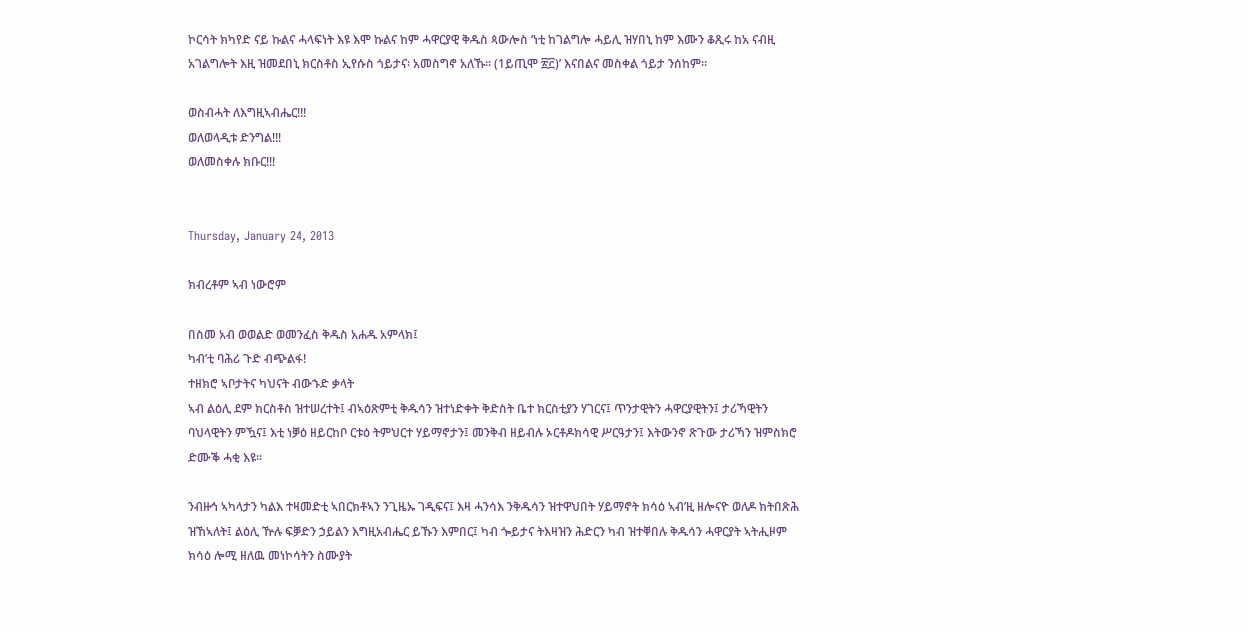ኮርሳት ክካየድ ናይ ኩልና ሓላፍነት እዩ እሞ ኩልና ከም ሓዋርያዊ ቅዱስ ጳውሎስ ‘ነቲ ከገልግሎ ሓይሊ ዝሃበኒ ከም እሙን ቆጺሩ ከአ ናብዚ አገልግሎት እዚ ዝመደበኒ ክርስቶስ ኢየሱስ ጎይታና፡ አመስግኖ አለኹ። (1ይጢሞ ፳፫)’ እናበልና መስቀል ጎይታ ንሰከም።

ወስብሓት ለእግዚኣብሔር!!!
ወለወላዲቱ ድንግል!!!
ወለመስቀሉ ክቡር!!!


Thursday, January 24, 2013

ክብረቶም ኣብ ነውሮም

በስመ አብ ወወልድ ወመንፈስ ቅዱስ አሐዱ አምላክ፤
ካብ’ቲ ባሕሪ ጉድ ብጭልፋ!
ተዘክሮ ኣቦታትና ካህናት ብውኁድ ቃላት
ኣብ ልዕሊ ደም ክርስቶስ ዝተሠረተት፤ ብኣዕጽምቲ ቅዱሳን ዝተነድቀት ቅድስት ቤተ ክርስቲያን ሃገርና፤ ጥንታዊትን ሓዋርያዊትን፤ ታሪኻዊትን ባህላዊትን ምዃና፤ እቲ ነቓዕ ዘይርከቦ ርቱዕ ትምህርተ ሃይማኖታን፤ መንቅብ ዘይብሉ ኦርቶዶክሳዊ ሥርዓታን፤ እትውንኖ ጽጉው ታሪኻን ዝምስክሮ ድሙቕ ሓቂ እዩ።

ንብዙኅ ኣካላታን ካልእ ተዛመድቲ ኣበርክቶኣን ንጊዜኡ ገዲፍና፤ እዛ ሓንሳእ ንቅዱሳን ዝተዋህበት ሃይማኖት ክሳዕ ኣብ’ዚ ዘሎናዮ ወለዶ ክትበጽሕ ዝኸኣለት፤ ልዕሊ ዅሉ ፍቓድን ኃይልን እግዚአብሔር ይኹን እምበር፤ ካብ ጐይታና ትእዛዝን ሕድርን ካብ ዝተቐበሉ ቅዱሳን ሓዋርያት ኣትሒዞም ክሳዕ ሎሚ ዘለዉ መነኮሳትን ስሙያት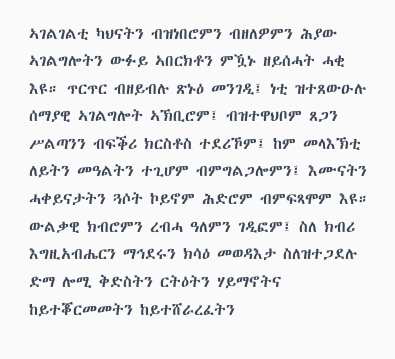ኣገልገልቲ ካህናትን ብዝነበሮምን ብዘለዎምን ሕያው ኣገልግሎትን ውፉይ ኣበርክቶን ምዃኑ ዘይሰሓት ሓቂ እዩ። ጥርጥር ብዘይብሉ ጽኑዕ መንገዲ፤ ነቲ ዝተጸውዑሉ ሰማያዊ ኣገልግሎት ኣኽቢሮም፤ ብዝተዋህቦም ጸጋን ሥልጣንን ብፍቕሪ ክርስቶስ ተደሪኾም፤ ከም መላእኽቲ ለይትን መዓልትን ተጊሆም ብምግልጋሎምን፤ እሙናትን ሓቀይናታትን ጓሶት ኮይኖም ሕድሮም ብምፍጻሞም እዩ። ውልቃዊ ክብሮምን ረብሓ ዓለምን ገዲፎም፤ ስለ ክብሪ እግዚአብሔርን ማኅደሩን ክሳዕ መወዳእታ ስለዝተጋደሉ ድማ ሎሚ ቅድስትን ርትዕትን ሃይማኖትና ከይተቖርመመትን ከይተሸራረፈትን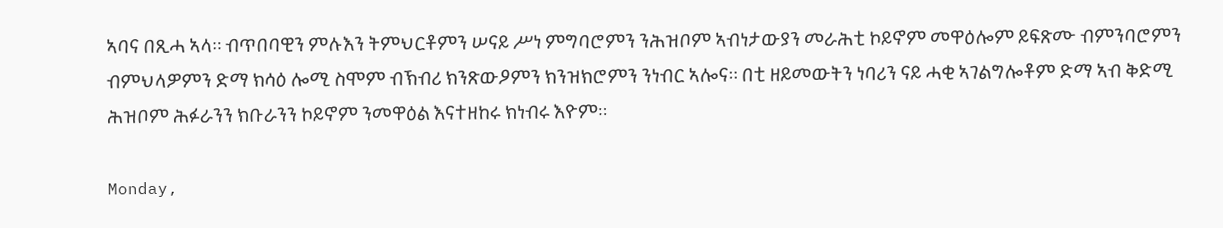ኣባና በጺሓ ኣላ። ብጥበባዊን ምሉእን ትምህርቶምን ሠናይ ሥነ ምግባሮምን ንሕዝቦም ኣብነታውያን መራሕቲ ኮይኖም መዋዕሎም ይፍጽሙ ብምንባሮምን ብምህላዎምን ድማ ክሳዕ ሎሚ ስሞም ብኽብሪ ክንጽውዖምን ክንዝክሮምን ንነብር ኣሎና። በቲ ዘይመውትን ነባሪን ናይ ሓቂ ኣገልግሎቶም ድማ ኣብ ቅድሚ ሕዝቦም ሕፉራንን ክቡራንን ኮይኖም ንመዋዕል እናተዘከሩ ክነብሩ እዮም።

Monday,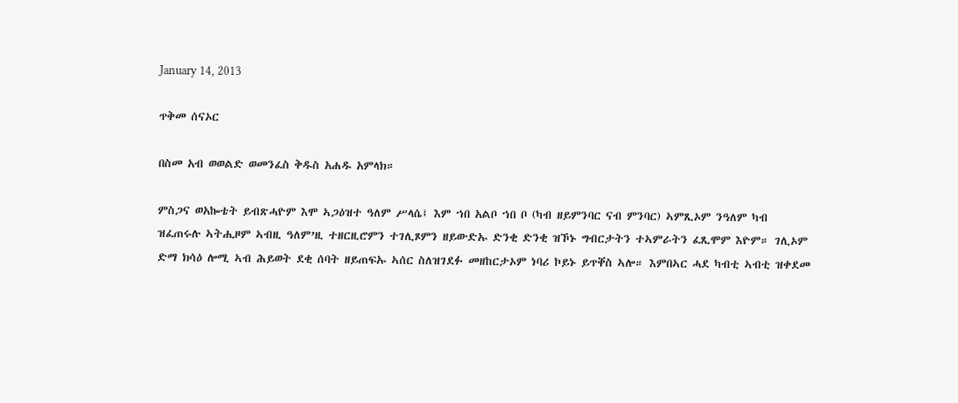January 14, 2013

ጥቅመ ሰናኦር

በስመ አብ ወወልድ ወመንፈስ ቅዱስ አሐዱ አምላክ።

ምስጋና ወአኰቴት ይብጽሓዮም እሞ ኣጋዕዝተ ዓለም ሥላሴ፤ እም ኀበ አልቦ ኀበ ቦ (ካብ ዘይምንባር ናብ ምንባር) ኣምጺኦም ንዓለም ካብ ዝፈጠሩሉ ኣትሒዞም ኣብዚ ዓለም’ዚ ተዘርዚሮምን ተገሊጾምን ዘይውድኡ ድንቂ ድንቂ ዝኾኑ ግብርታትን ተኣምራትን ፈጺሞም እዮም። ገሊኦም ድማ ክሳዕ ሎሚ ኣብ ሕይወት ደቂ ሰባት ዘይጠፍኡ ኣሰር ስለዝገደፉ መዘከርታኦም ነባሪ ኮይኑ ይጥቐስ ኣሎ። እምበኣር ሓደ ካብቲ ኣብቲ ዝቀደመ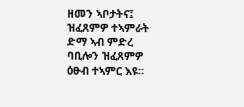ዘመን ኣቦታትና፤ ዝፈጸምዎ ተኣምራት ድማ ኣብ ምድረ ባቢሎን ዝፈጸምዎ ዕፁብ ተኣምር እዩ።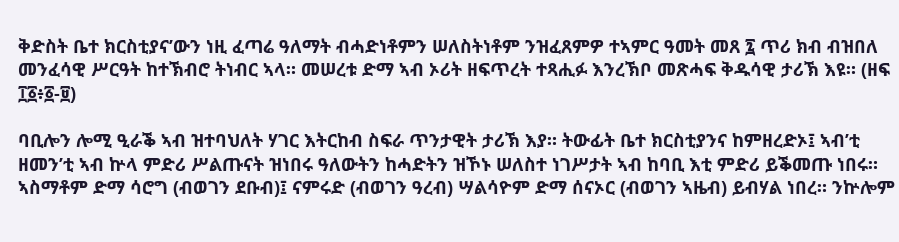ቅድስት ቤተ ክርስቲያና’ውን ነዚ ፈጣሬ ዓለማት ብሓድነቶምን ሠለስትነቶም ንዝፈጸምዎ ተኣምር ዓመት መጸ ፯ ጥሪ ክብ ብዝበለ መንፈሳዊ ሥርዓት ከተኽብሮ ትነብር ኣላ። መሠረቱ ድማ ኣብ ኦሪት ዘፍጥረት ተጻሒፉ እንረኽቦ መጽሓፍ ቅዱሳዊ ታሪኽ እዩ። (ዘፍ ፲፩፥፩-፱)

ባቢሎን ሎሚ ዒራቕ ኣብ ዝተባህለት ሃገር እትርከብ ስፍራ ጥንታዊት ታሪኽ እያ። ትውፊት ቤተ ክርስቲያንና ከምዘረድኦ፤ ኣብ’ቲ ዘመን’ቲ ኣብ ኵላ ምድሪ ሥልጡናት ዝነበሩ ዓለውትን ከሓድትን ዝኾኑ ሠለስተ ነገሥታት ኣብ ከባቢ እቲ ምድሪ ይቕመጡ ነበሩ። ኣስማቶም ድማ ሳሮግ (ብወገን ደቡብ)፤ ናምሩድ (ብወገን ዓረብ) ሣልሳዮም ድማ ሰናኦር (ብወገን ኣዜብ) ይብሃል ነበረ። ንኵሎም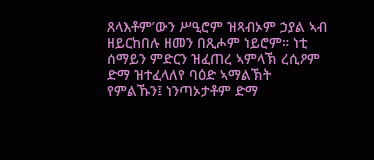ጸላእቶም’ውን ሥዒሮም ዝጻብኦም ኃያል ኣብ ዘይርከበሉ ዘመን በጺሖም ነይሮም። ነቲ ሰማይን ምድርን ዝፈጠረ ኣምላኽ ረሲዖም ድማ ዝተፈላለየ ባዕድ ኣማልኽት የምልኹን፤ ነንጣኦታቶም ድማ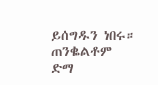ይሰግዱን ነበሩ። ጠንቈልቶም ድማ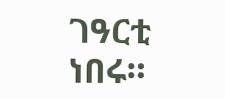ገዓርቲ ነበሩ።